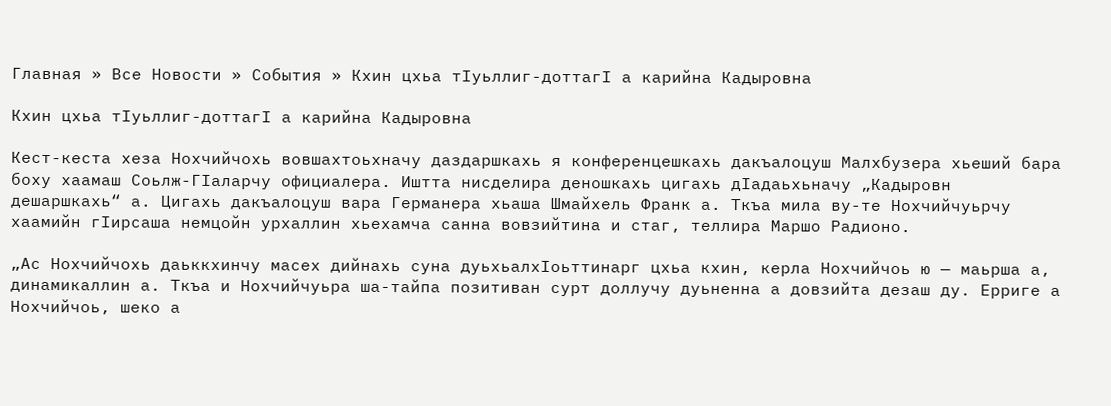Главная » Все Новости » События » Кхин цхьа тIуьллиг-доттагI а карийна Кадыровна

Кхин цхьа тIуьллиг-доттагI а карийна Кадыровна

Кест-кеста хеза Нохчийчохь вовшахтоьхначу даздаршкахь я конференцешкахь дакъалоцуш Малхбузера хьеший бара боху хаамаш Соьлж-ГIаларчу официалера. Иштта нисделира деношкахь цигахь дIадаьхьначу „Кадыровн дешаршкахь“ а. Цигахь дакъалоцуш вара Германера хьаша Шмайхель Франк а. Ткъа мила ву-те Нохчийчуьрчу хаамийн гIирсаша немцойн урхаллин хьехамча санна вовзийтина и стаг, теллира Маршо Радионо.

„Ас Нохчийчохь даьккхинчу масех дийнахь суна дуьхьалхIоьттинарг цхьа кхин, керла Нохчийчоь ю — маьрша а, динамикаллин а. Ткъа и Нохчийчуьра ша-тайпа позитиван сурт доллучу дуьненна а довзийта дезаш ду. Ерриге а Нохчийчоь, шеко а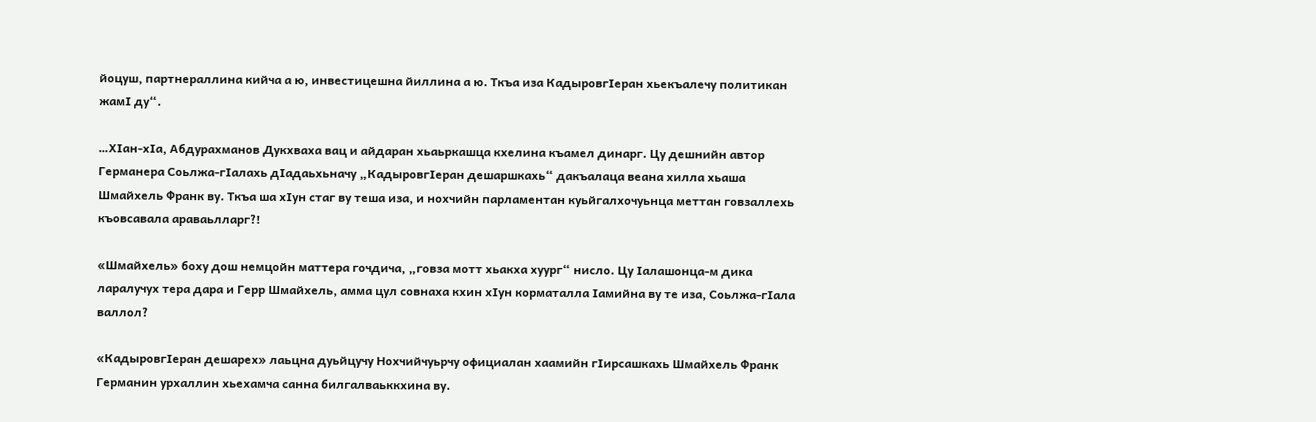йоцуш, партнераллина кийча а ю, инвестицешна йиллина а ю. Ткъа иза КадыровгIеран хьекъалечу политикан жамI ду“.

…ХIан-хIа, Абдурахманов Дукхваха вац и айдаран хьаьркашца кхелина къамел динарг. Цу дешнийн автор Германера Соьлжа-гIалахь дIадаьхьначу „КадыровгIеран дешаршкахь“ дакъалаца веана хилла хьаша Шмайхель Франк ву. Ткъа ша хIун стаг ву теша иза, и нохчийн парламентан куьйгалхочуьнца меттан говзаллехь къовсавала араваьлларг?!

«Шмайхель» боху дош немцойн маттера гочдича, „говза мотт хьакха хуург“ нисло. Цу Iалашонца-м дика ларалучух тера дара и Герр Шмайхель, амма цул совнаха кхин хIун корматалла Iамийна ву те иза, Соьлжа-гIала валлол?

«КадыровгIеран дешарех» лаьцна дуьйцучу Нохчийчуьрчу официалан хаамийн гIирсашкахь Шмайхель Франк Германин урхаллин хьехамча санна билгалваьккхина ву.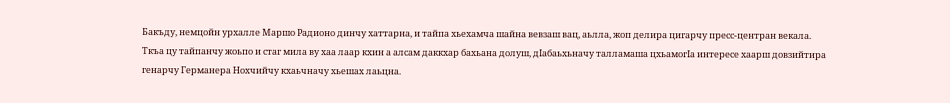Бакъду, немцойн урхалле Маршо Радионо динчу хаттарна, и тайпа хьехамча шайна вевзаш вац, аьлла, жоп делира цигарчу пресс-центран векала. Ткъа цу тайпанчу жоьпо и стаг мила ву хаа лаар кхин а алсам даккхар бахьана долуш, дIабаьхьначу талламаша цхьамогIа интересе хаарш довзийтира генарчу Германера Нохчийчу кхаьчначу хьешах лаьцна.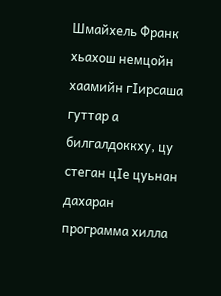Шмайхель Франк хьахош немцойн хаамийн гIирсаша гуттар а билгалдоккху, цу стеган цIе цуьнан дахаран программа хилла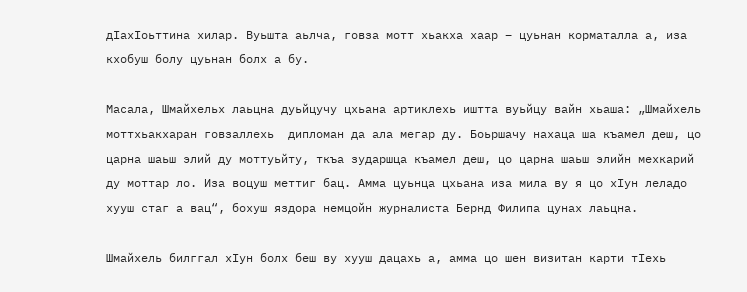дIахIоьттина хилар. Вуьшта аьлча, говза мотт хьакха хаар – цуьнан корматалла а, иза кхобуш болу цуьнан болх а бу.

Масала, Шмайхельх лаьцна дуьйцучу цхьана артиклехь иштта вуьйцу вайн хьаша: „Шмайхель моттхьакхаран говзаллехь  дипломан да ала мегар ду. Боьршачу нахаца ша къамел деш, цо царна шаьш элий ду моттуьйту, ткъа зударшца къамел деш, цо царна шаьш элийн мехкарий ду моттар ло. Иза воцуш меттиг бац. Амма цуьнца цхьана иза мила ву я цо хIун леладо хууш стаг а вац“, бохуш яздора немцойн журналиста Бернд Филипа цунах лаьцна.

Шмайхель билггал хIун болх беш ву хууш дацахь а, амма цо шен визитан карти тIехь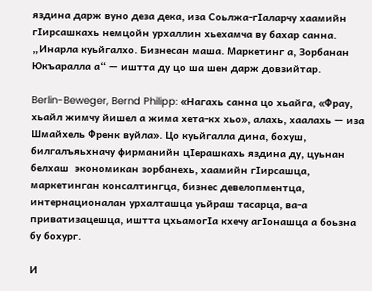яздина дарж вуно деза дека, иза Соьлжа-гIаларчу хаамийн гIирсашкахь немцойн урхаллин хьехамча ву бахар санна. „Инарла куьйгалхо. Бизнесан маша. Маркетинг а, Зорбанан Юкъаралла а“ — иштта ду цо ша шен дарж довзийтар.

Berlin-Beweger, Bernd Philipp: «Нагахь санна цо хьайга, «Фрау, хьайл жимчу йишел а жима хета-кх хьо», алахь, хаалахь — иза Шмайхель Френк вуйла». Цо куьйгалла дина, бохуш, билгалъяьхначу фирманийн цIерашкахь яздина ду, цуьнан белхаш  экономикан зорбанехь, хаамийн гIирсашца, маркетинган консалтингца, бизнес девелопментца, интернационалан урхалташца уьйраш тасарца, ва-а приватизацешца, иштта цхьамогIа кхечу агIонашца а боьзна бу бохург.

И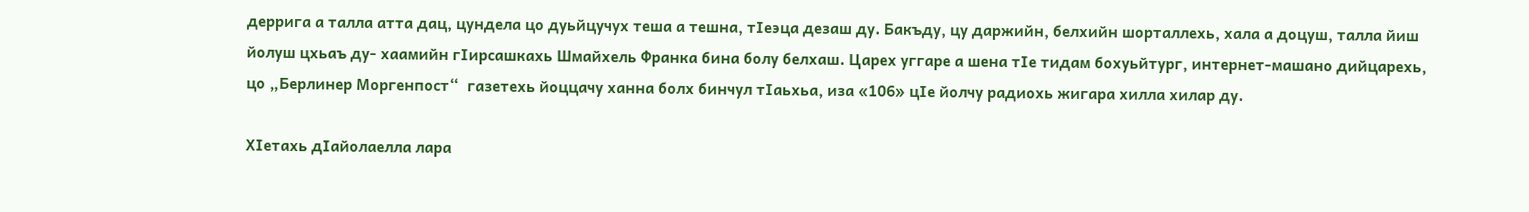деррига а талла атта дац, цундела цо дуьйцучух теша а тешна, тIеэца дезаш ду. Бакъду, цу даржийн, белхийн шорталлехь, хала а доцуш, талла йиш йолуш цхьаъ ду- хаамийн гIирсашкахь Шмайхель Франка бина болу белхаш. Царех уггаре а шена тIе тидам бохуьйтург, интернет-машано дийцарехь,  цо „Берлинер Моргенпост“  газетехь йоццачу ханна болх бинчул тIаьхьа, иза «106» цIе йолчу радиохь жигара хилла хилар ду.

ХIетахь дIайолаелла лара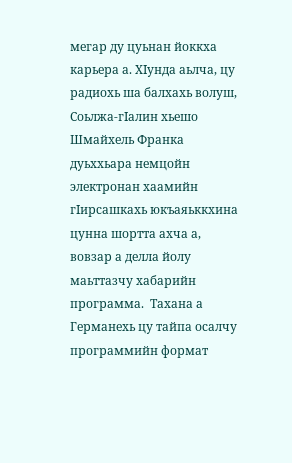мегар ду цуьнан йоккха карьера а. ХIунда аьлча, цу радиохь ша балхахь волуш, Соьлжа-гIалин хьешо Шмайхель Франка дуьххьара немцойн электронан хаамийн гIирсашкахь юкъаяьккхина цунна шортта ахча а, вовзар а делла йолу маьттазчу хабарийн программа.  Тахана а Германехь цу тайпа осалчу программийн формат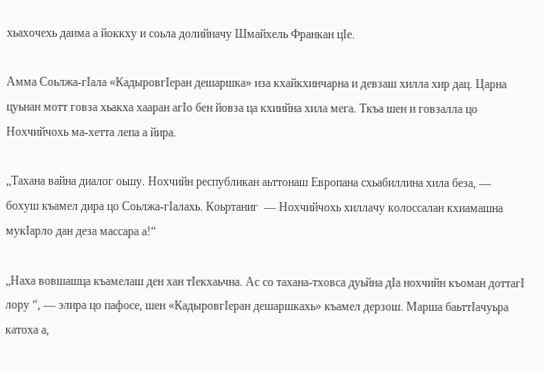хьахочехь даима а йоккху и соьла долийначу Шмайхель Франкан цIе.

Амма Соьлжа-гIала «КадыровгIеран дешаршка» иза кхайкхинчарна и девзаш хилла хир дац. Царна цуьнан мотт говза хьакха хааран агIо бен йовза ца кхиийна хила мега. Ткъа шен и говзалла цо Нохчийчохь ма-хетта лепа а йира.

„Тахана вайна диалог оьшу. Нохчийн республикан аьттонаш Европана схьабиллина хила беза, — бохуш къамел дира цо Соьлжа-гIалахь. Коьртаниг  — Нохчийчохь хиллачу колоссалан кхиамашна мукIарло дан деза массара а!“

„Наха вовшашца къамелаш ден хан тIекхаьчна. Ас со тахана-тховса дуьйна дIа нохчийн къоман доттагI лору “, — элира цо пафосе, шен «КадыровгIеран дешаршкахь» къамел дерзош. Марша баьттIачуьра катоха а,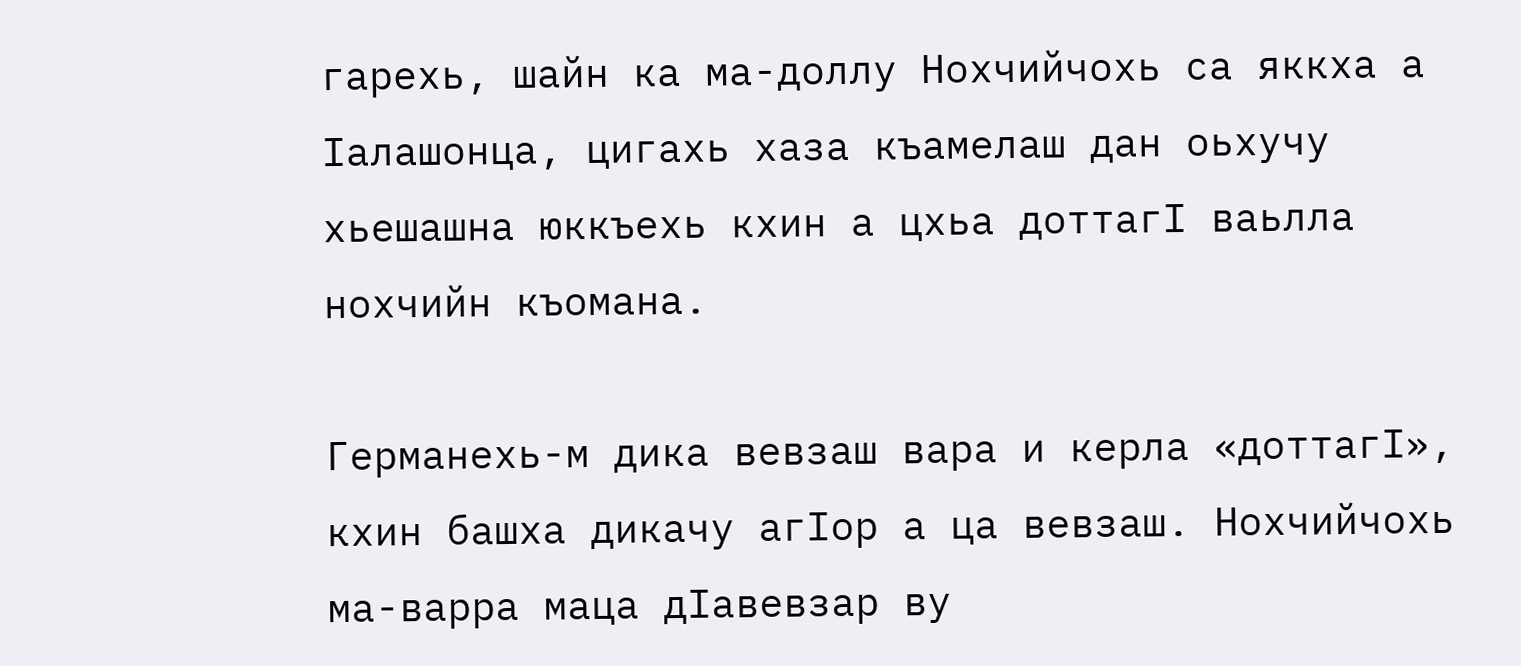гарехь, шайн ка ма-доллу Нохчийчохь са яккха а Iалашонца, цигахь хаза къамелаш дан оьхучу хьешашна юккъехь кхин а цхьа доттагI ваьлла нохчийн къомана.

Германехь-м дика вевзаш вара и керла «доттагI», кхин башха дикачу агIор а ца вевзаш. Нохчийчохь ма-варра маца дIавевзар ву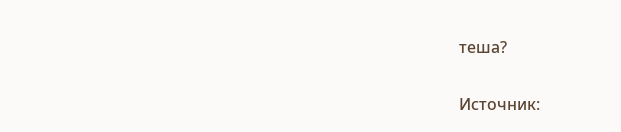теша?

Источник: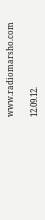www.radiomarsho.com

12.09.12.